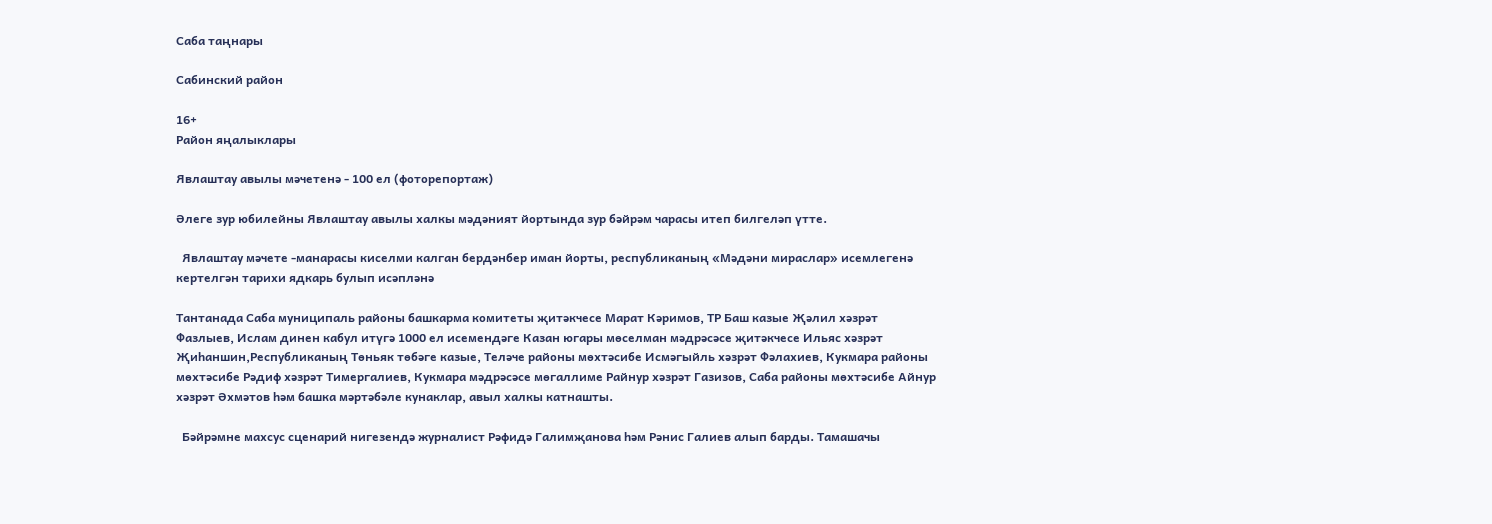Саба таңнары

Сабинский район

16+
Район яңалыклары

Явлаштау авылы мәчетенә - 100 ел (фоторепортаж)

Әлеге зур юбилейны Явлаштау авылы халкы мәдәният йортында зур бәйрәм чарасы итеп билгеләп үтте.

  Явлаштау мәчете -манарасы киселми калган бердәнбер иман йорты, республиканың «Мәдәни мираслар» исемлегенә кертелгән тарихи ядкарь булып исәпләнә

Тантанада Саба муниципаль районы башкарма комитеты җитәкчесе Марат Кәримов, ТР Баш казые Җәлил хәзрәт Фазлыев, Ислам динен кабул итүгә 1000 ел исемендәге Казан югары мөселман мәдрәсәсе җитәкчесе Ильяс хәзрәт Җиһаншин,Республиканың Төньяк төбәге казые, Теләче районы мөхтәсибе Исмәгыйль хәзрәт Фәлахиев, Кукмара районы мөхтәсибе Рәдиф хәзрәт Тимергалиев, Кукмара мәдрәсәсе мөгаллиме Райнур хәзрәт Газизов, Саба районы мөхтәсибе Айнур хәзрәт Әхмәтов һәм башка мәртәбәле кунаклар, авыл халкы катнашты.

  Бәйрәмне махсус сценарий нигезендә журналист Рәфидә Галимҗанова һәм Рәнис Галиев алып барды. Тамашачы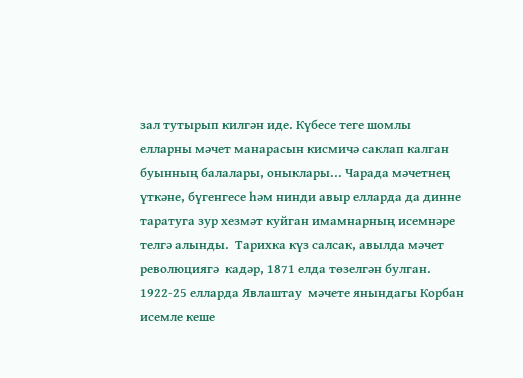зал тутырып килгән иде. Күбесе теге шомлы елларны мәчет манарасын кисмичә саклап калган буынның балалары, оныклары... Чарада мәчетнең үткәне, бүгенгесе һәм нинди авыр елларда да динне таратуга зур хезмәт куйган имамнарның исемнәре телгә алынды.  Тарихка күз салсак, авылда мәчет революциягә  кадәр, 1871 елда төзелгән булган. 1922-25 елларда Явлаштау  мәчете янындагы Корбан исемле кеше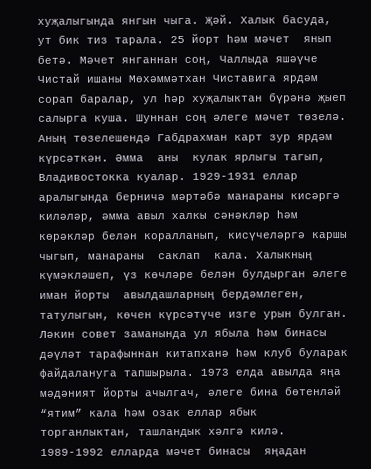хуҗалыгында янгын чыга. Җәй. Халык басуда, ут бик тиз тарала. 25 йорт һәм мәчет  янып бетә. Мәчет янганнан соң, Чаллыда яшәүче Чистай ишаны Мөхәммәтхан Чиставига ярдәм сорап баралар, ул һәр хуҗалыктан бүрәнә җыеп салырга куша. Шуннан соң әлеге мәчет төзелә. Аның төзелешендә Габдрахман карт зур ярдәм күрсәткән. Әмма  аны  кулак ярлыгы тагып, Владивостокка куалар. 1929-1931 еллар аралыгында берничә мәртәбә манараны кисәргә киләләр, әмма авыл халкы сәнәкләр һәм көрәкләр белән коралланып, кисүчеләргә каршы чыгып, манараны  саклап  кала. Халыкның күмәкләшеп, үз көчләре белән булдырган әлеге иман йорты  авылдашларның бердәмлеген, татулыгын, көчен күрсәтүче изге урын булган. Ләкин совет заманында ул ябыла һәм бинасы дәүләт тарафыннан китапханә һәм клуб буларак файдалануга тапшырыла. 1973 елда авылда яңа мәдәният йорты ачылгач, әлеге бина бөтенләй “ятим” кала һәм озак еллар ябык торганлыктан, ташландык хәлгә килә. 1989-1992 елларда мәчет бинасы  яңадан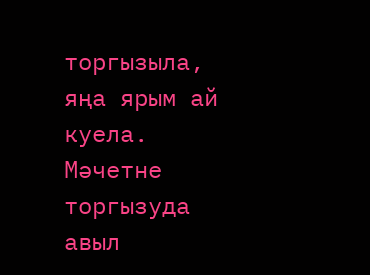торгызыла, яңа ярым ай куела. Мәчетне торгызуда авыл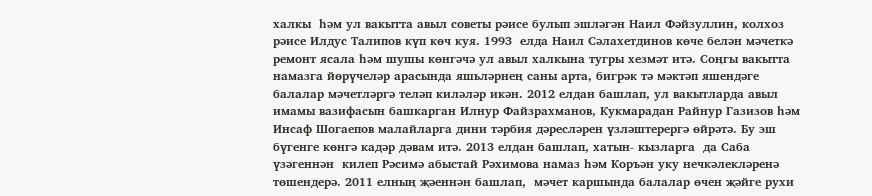халкы  һәм ул вакытта авыл советы рәисе булып эшләгән Наил Фәйзуллин, колхоз рәисе Илдус Талипов күп көч куя. 1993  елда Наил Сәлахетдинов көче белән мәчеткә ремонт ясала һәм шушы көнгәчә ул авыл халкына тугры хезмәт итә. Соңгы вакытта намазга йөрүчеләр арасында яшьләрнең саны арта, бигрәк тә мәктәп яшендәге балалар мәчетләргә теләп киләләр икән. 2012 елдан башлап, ул вакытларда авыл имамы вазифасын башкарган Илнур Файзрахманов, Кукмарадан Райнур Газизов һәм Инсаф Шогаепов малайларга дини тәрбия дәресләрен үзләштерергә өйрәтә. Бу эш бүгенге көнгә кадәр дәвам итә. 2013 елдан башлап, хатын- кызларга  да Саба үзәгеннән  килеп Рәсимә абыстай Рәхимова намаз һәм Коръән уку нечкәлекләренә төшендерә. 2011 елның җәеннән башлап,  мәчет каршында балалар өчен җәйге рухи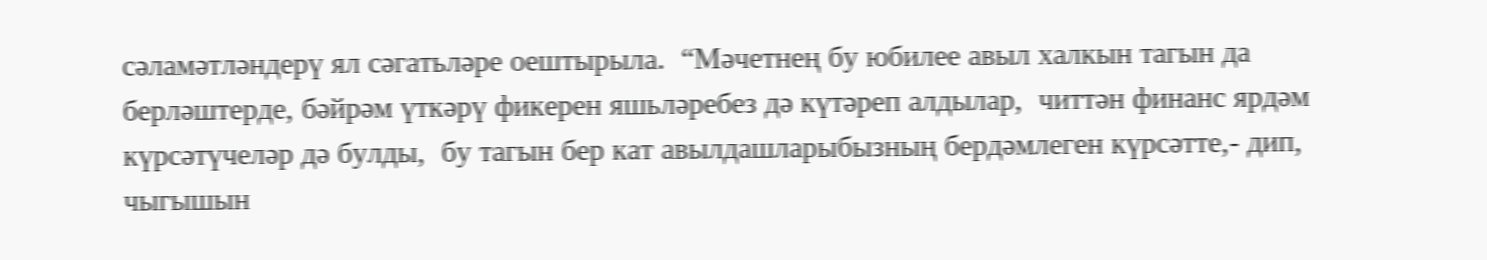сәламәтләндерү ял сәгатьләре оештырыла.  “Мәчетнең бу юбилее авыл халкын тагын да берләштерде, бәйрәм үткәрү фикерен яшьләребез дә күтәреп алдылар,  читтән финанс ярдәм күрсәтүчеләр дә булды,  бу тагын бер кат авылдашларыбызның бердәмлеген күрсәтте,- дип, чыгышын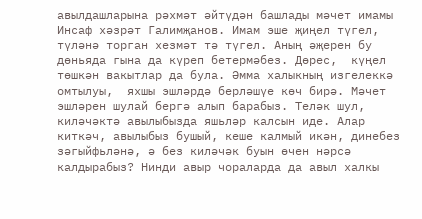авылдашларына рәхмәт әйтүдән башлады мәчет имамы Инсаф хәзрәт Галимҗанов. Имам эше җиңел түгел, түләнә торган хезмәт тә түгел. Аның әҗерен бу дөньяда гына да күреп бетермәбез. Дөрес,  күңел төшкән вакытлар да була. Әмма халыкның изгелеккә омтылуы,  яхшы эшләрдә берләшүе көч бирә. Мәчет эшләрен шулай бергә алып барабыз. Теләк шул, киләчәктә авылыбызда яшьләр калсын иде. Алар киткәч, авылыбыз бушый, кеше калмый икән, динебез зәгыйфьләнә, ә без киләчәк буын өчен нәрсә калдырабыз? Нинди авыр чораларда да авыл халкы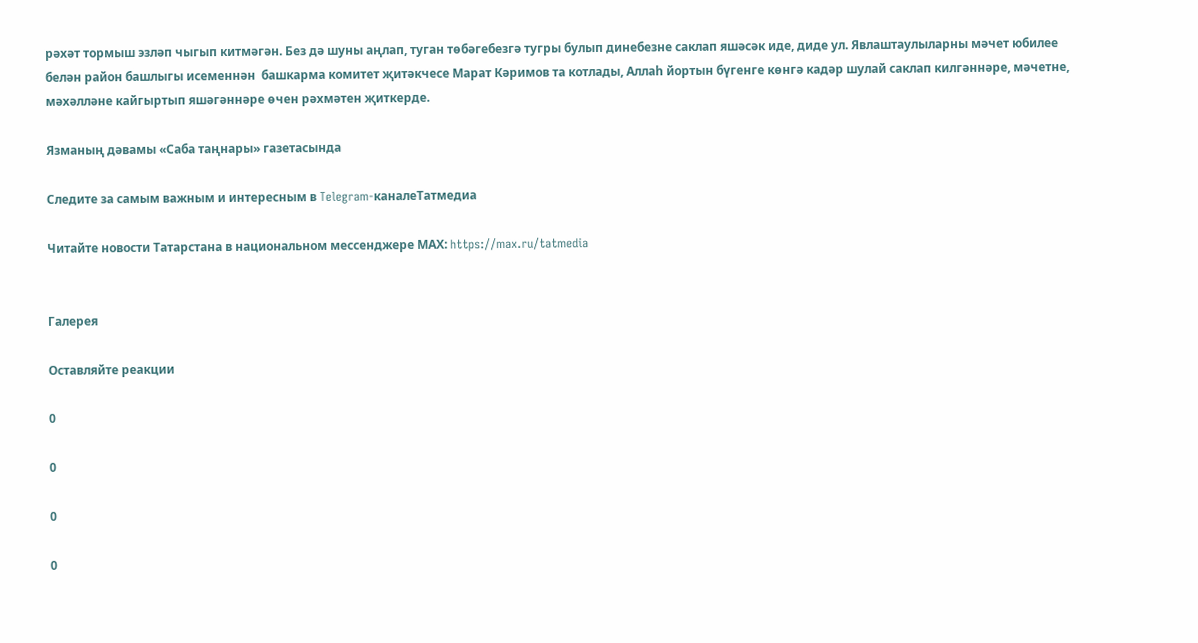рәхәт тормыш эзләп чыгып китмәгән. Без дә шуны аңлап, туган төбәгебезгә тугры булып динебезне саклап яшәсәк иде, диде ул. Явлаштаулыларны мәчет юбилее белән район башлыгы исеменнән  башкарма комитет җитәкчесе Марат Кәримов та котлады, Аллаһ йортын бүгенге көнгә кадәр шулай саклап килгәннәре, мәчетне, мәхәлләне кайгыртып яшәгәннәре өчен рәхмәтен җиткерде.

Язманың дәвамы «Саба таңнары» газетасында

Следите за самым важным и интересным в Telegram-каналеТатмедиа

Читайте новости Татарстана в национальном мессенджере MАХ: https://max.ru/tatmedia


Галерея

Оставляйте реакции

0

0

0

0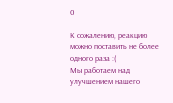0

К сожалению, реакцию можно поставить не более одного раза :(
Мы работаем над улучшением нашего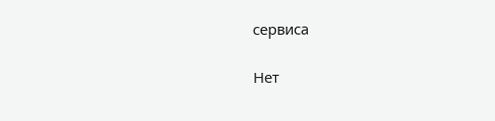сервиса

Нет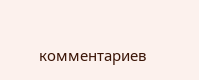комментариев